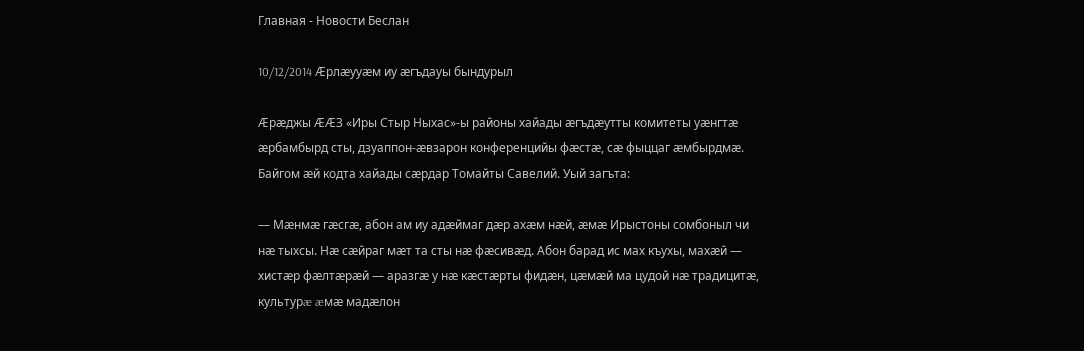Главная - Новости Беслан

10/12/2014 Æрлæууæм иу æгъдауы бындурыл

Æрæджы ÆÆЗ «Иры Стыр Ныхас»-ы районы хайады æгъдæутты комитеты уæнгтæ æрбамбырд сты, дзуаппон-æвзарон конференцийы фæстæ, сæ фыццаг æмбырдмæ. Байгом æй кодта хайады сæрдар Томайты Савелий. Уый загъта:

— Мæнмæ гæсгæ, абон ам иу адæймаг дæр ахæм нæй, æмæ Ирыстоны сомбоныл чи нæ тыхсы. Нæ сæйраг мæт та сты нæ фæсивæд. Абон барад ис мах къухы, махæй — хистæр фæлтæрæй — аразгæ у нæ кæстæрты фидæн, цæмæй ма цудой нæ традицитæ, культурæ æмæ мадæлон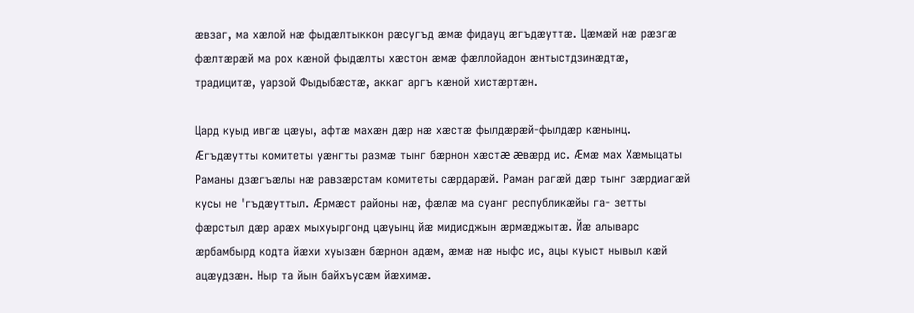æвзаг, ма хæлой нæ фыдæлтыккон рæсугъд æмæ фидауц æгъдæуттæ. Цæмæй нæ рæзгæ фæлтæрæй ма рох кæной фыдæлты хæстон æмæ фæллойадон æнтыстдзинæдтæ, традицитæ, уарзой Фыдыбæстæ, аккаг аргъ кæной хистæртæн.

Цард куыд ивгæ цæуы, афтæ махæн дæр нæ хæстæ фылдæрæй-фылдæр кæнынц. Æгъдæутты комитеты уæнгты размæ тынг бæрнон хæстæ æвæрд ис. Æмæ мах Хæмыцаты Раманы дзæгъæлы нæ равзæрстам комитеты сæрдарæй. Раман рагæй дæр тынг зæрдиагæй кусы не 'гъдæуттыл. Æрмæст районы нæ, фæлæ ма суанг республикæйы га- зетты фæрстыл дæр арæх мыхуыргонд цæуынц йæ мидисджын æрмæджытæ. Йæ алыварс æрбамбырд кодта йæхи хуызæн бæрнон адæм, æмæ нæ ныфс ис, ацы куыст нывыл кæй ацæудзæн. Ныр та йын байхъусæм йæхимæ.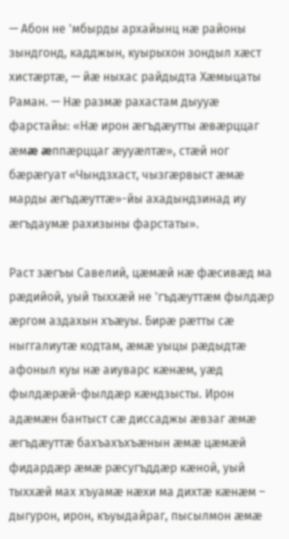— Абон не 'мбырды архайынц нæ районы зындгонд, кадджын, куырыхон зондыл хæст хистæртæ, — йæ ныхас райдыдта Хæмыцаты Раман. — Нæ размæ рахастам дыууæ фарстайы: «Нæ ирон æгъдæутты æвæрццаг æмæ æппæрццаг æууæлтæ», стæй ног бæрæгуат «Чындзхаст, чызгæрвыст æмæ марды æгъдæуттæ»-йы ахадындзинад иу æгъдаумæ рахизыны фарстаты».

Раст зæгъы Савелий, цæмæй нæ фæсивæд ма рæдийой, уый тыххæй не 'гъдæуттæм фылдæр æргом аздахын хъæуы. Бирæ рæтты сæ ныггалиутæ кодтам, æмæ уыцы рæдыдтæ афоныл куы нæ аиуварс кæнæм, уæд фылдæрæй-фылдæр кæндзысты. Ирон адæмæн бантыст сæ диссаджы æвзаг æмæ æгъдæуттæ бахъахъхъæнын æмæ цæмæй фидардæр æмæ рæсугъддæр кæной, уый тыххæй мах хъуамæ нæхи ма дихтæ кæнæм – дыгурон, ирон, къуыдайраг, пысылмон æмæ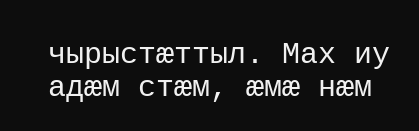чырыстæттыл. Мах иу адæм стæм, æмæ нæм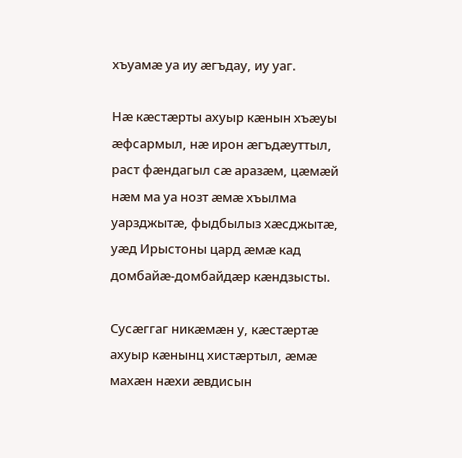хъуамæ уа иу æгъдау, иу уаг.

Нæ кæстæрты ахуыр кæнын хъæуы æфсармыл, нæ ирон æгъдæуттыл, раст фæндагыл сæ аразæм, цæмæй нæм ма уа нозт æмæ хъылма уарзджытæ, фыдбылыз хæсджытæ, уæд Ирыстоны цард æмæ кад домбайæ-домбайдæр кæндзысты.

Сусæггаг никæмæн у, кæстæртæ ахуыр кæнынц хистæртыл, æмæ махæн нæхи æвдисын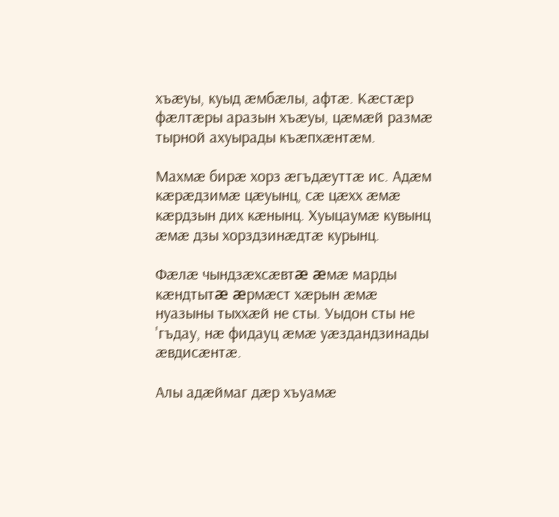хъæуы, куыд æмбæлы, афтæ. Кæстæр фæлтæры аразын хъæуы, цæмæй размæ тырной ахуырады къæпхæнтæм.

Махмæ бирæ хорз æгъдæуттæ ис. Адæм кæрæдзимæ цæуынц, сæ цæхх æмæ кæрдзын дих кæнынц. Хуыцаумæ кувынц æмæ дзы хорздзинæдтæ курынц.

Фæлæ чындзæхсæвтæ æмæ марды кæндтытæ æрмæст хæрын æмæ нуазыны тыххæй не сты. Уыдон сты не 'гъдау, нæ фидауц æмæ уæздандзинады æвдисæнтæ.

Алы адæймаг дæр хъуамæ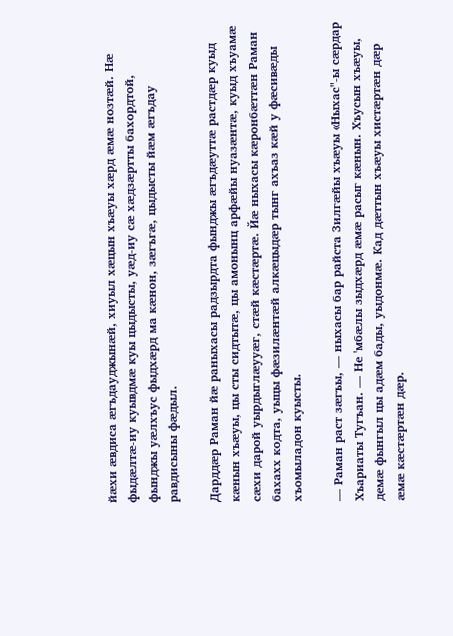йæхи æвдиса æгъдауджынæй, хиуыл хæцын хъæуы хæрд æмæ нозтæй. Нæ фыдæлтæ-иу куывдмæ куы цыдысты, уæд-иу сæ хæдзæртты бахордтой, фынджы уæлхъус фыдхæрд ма кæнон, зæгъгæ, цыдысты йæм æгъдау равдисыны фæдыл.

Дарддæр Раман йæ раныхасы радзырдта фынджы æгъдæуттæ растдæр куыд кæнын хъæуы, цы сты сидтытæ, цы амонынц арфæйы нуазæнтæ, куыд хъуамæ сæхи дарой уырдыглæууæг, стæй кæстæртæ. Йæ ныхасы кæронбæттæн Раман бахахх кодта, уыцы фæзилæнтæй алкæцыдæр тынг ахъаз кæй у фæсивæды хъомыладон куысты.

— Раман раст зæгъы, — ныхасы бар райста Зилгæйы хъæуы «Ныхас"-ы сæрдар Хъариаты Тугъан. — Не 'мбæлы зыдхæрд æмæ расыг кæнын. Хъусын хъæуы, демæ фынгыл цы адæм бады, уыдонмæ. Кад дæттын хъæуы хистæртæн дæр æмæ кæстæртæн дæр.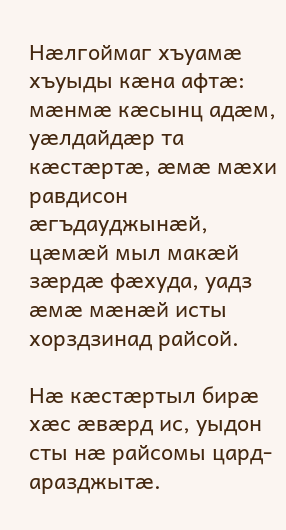Нæлгоймаг хъуамæ хъуыды кæна афтæ: мæнмæ кæсынц адæм, уæлдайдæр та кæстæртæ, æмæ мæхи равдисон æгъдауджынæй, цæмæй мыл макæй зæрдæ фæхуда, уадз æмæ мæнæй исты хорздзинад райсой.

Нæ кæстæртыл бирæ хæс æвæрд ис, уыдон сты нæ райсомы цард- аразджытæ.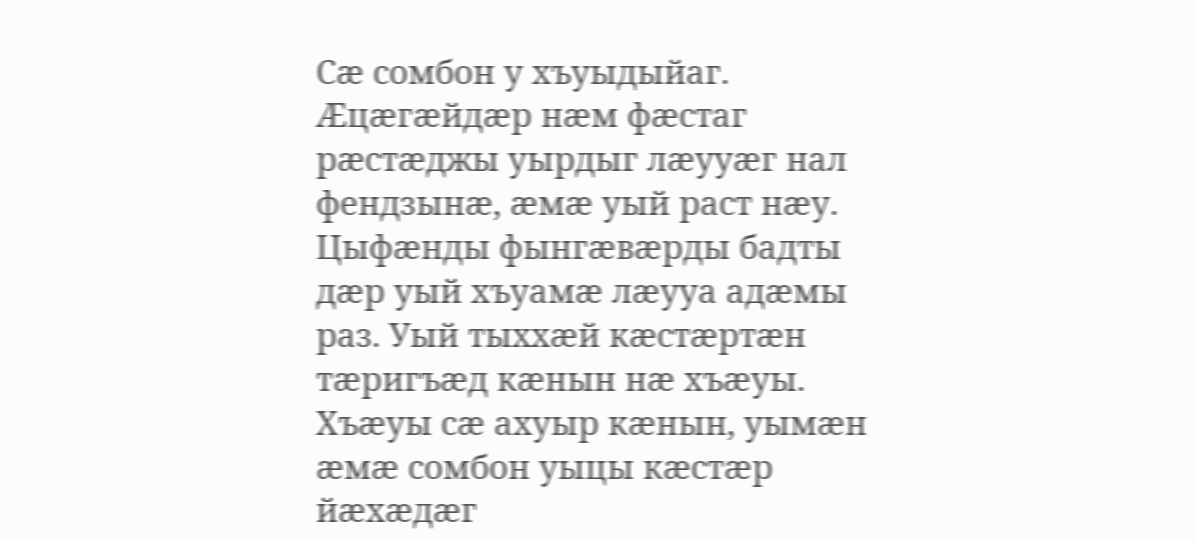Сæ сомбон у хъуыдыйаг. Æцæгæйдæр нæм фæстаг рæстæджы уырдыг лæууæг нал фендзынæ, æмæ уый раст нæу. Цыфæнды фынгæвæрды бадты дæр уый хъуамæ лæууа адæмы раз. Уый тыххæй кæстæртæн тæригъæд кæнын нæ хъæуы. Хъæуы сæ ахуыр кæнын, уымæн æмæ сомбон уыцы кæстæр йæхæдæг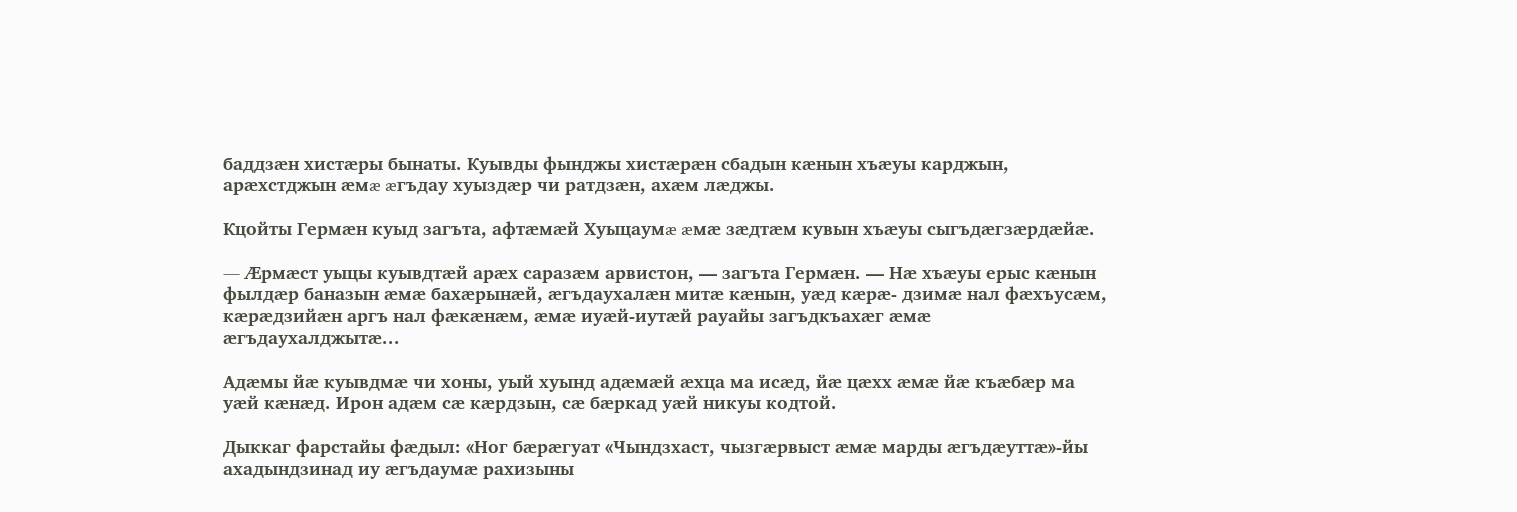баддзæн хистæры бынаты. Куывды фынджы хистæрæн сбадын кæнын хъæуы карджын, арæхстджын æмæ æгъдау хуыздæр чи ратдзæн, ахæм лæджы.

Кцойты Гермæн куыд загъта, афтæмæй Хуыцаумæ æмæ зæдтæм кувын хъæуы сыгъдæгзæрдæйæ.

— Æрмæст уыцы куывдтæй арæх саразæм арвистон, — загъта Гермæн. — Нæ хъæуы ерыс кæнын фылдæр баназын æмæ бахæрынæй, æгъдаухалæн митæ кæнын, уæд кæрæ- дзимæ нал фæхъусæм, кæрæдзийæн аргъ нал фæкæнæм, æмæ иуæй-иутæй рауайы загъдкъахæг æмæ æгъдаухалджытæ...

Адæмы йæ куывдмæ чи хоны, уый хуынд адæмæй æхца ма исæд, йæ цæхх æмæ йæ къæбæр ма уæй кæнæд. Ирон адæм сæ кæрдзын, сæ бæркад уæй никуы кодтой.

Дыккаг фарстайы фæдыл: «Ног бæрæгуат «Чындзхаст, чызгæрвыст æмæ марды æгъдæуттæ»-йы ахадындзинад иу æгъдаумæ рахизыны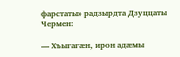фарстаты» радзырдта Дзуццаты Чермен:

— Хъыгагæн, ирон адæмы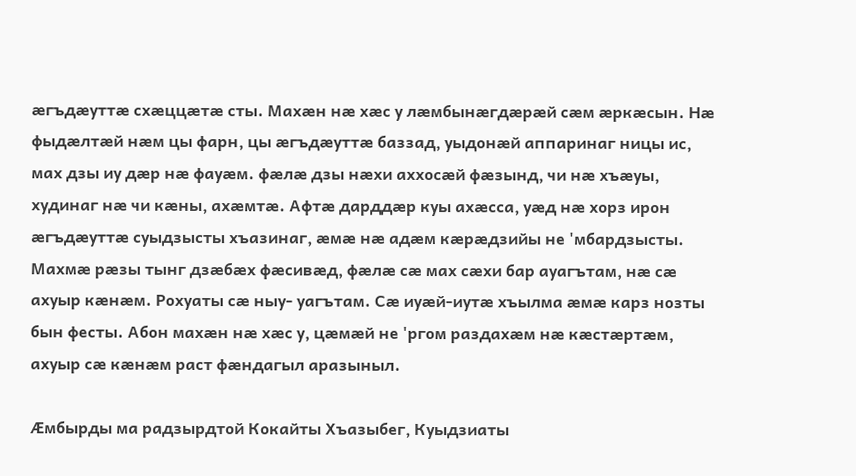æгъдæуттæ схæццæтæ сты. Махæн нæ хæс у лæмбынæгдæрæй сæм æркæсын. Нæ фыдæлтæй нæм цы фарн, цы æгъдæуттæ баззад, уыдонæй аппаринаг ницы ис, мах дзы иу дæр нæ фауæм. фæлæ дзы нæхи аххосæй фæзынд, чи нæ хъæуы, худинаг нæ чи кæны, ахæмтæ. Афтæ дарддæр куы ахæсса, уæд нæ хорз ирон æгъдæуттæ суыдзысты хъазинаг, æмæ нæ адæм кæрæдзийы не 'мбардзысты. Махмæ рæзы тынг дзæбæх фæсивæд, фæлæ сæ мах сæхи бар ауагътам, нæ сæ ахуыр кæнæм. Рохуаты сæ ныу- уагътам. Сæ иуæй-иутæ хъылма æмæ карз нозты бын фесты. Абон махæн нæ хæс у, цæмæй не 'ргом раздахæм нæ кæстæртæм, ахуыр сæ кæнæм раст фæндагыл аразыныл.

Æмбырды ма радзырдтой Кокайты Хъазыбег, Куыдзиаты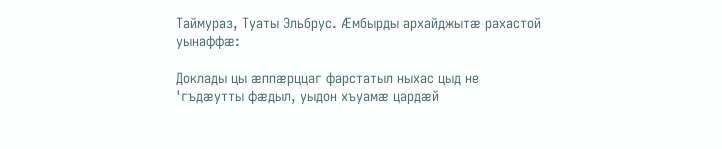Таймураз, Туаты Эльбрус. Æмбырды архайджытæ рахастой уынаффæ:

Доклады цы æппæрццаг фарстатыл ныхас цыд не 'гъдæутты фæдыл, уыдон хъуамæ цардæй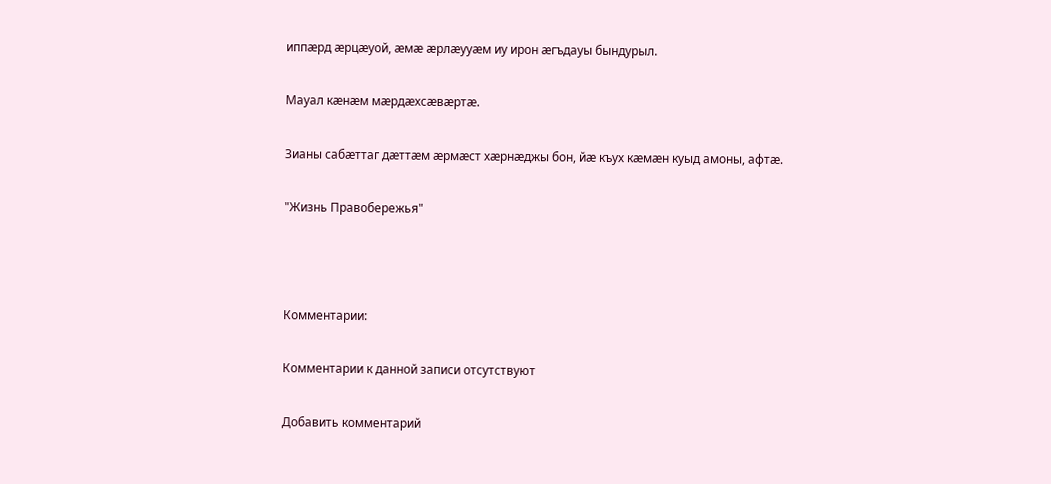иппæрд æрцæуой, æмæ æрлæууæм иу ирон æгъдауы бындурыл.

Мауал кæнæм мæрдæхсæвæртæ.

Зианы сабæттаг дæттæм æрмæст хæрнæджы бон, йæ къух кæмæн куыд амоны, афтæ.

"Жизнь Правобережья"



Комментарии:

Комментарии к данной записи отсутствуют

Добавить комментарий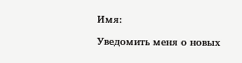Имя:

Уведомить меня о новых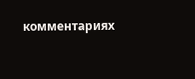комментариях